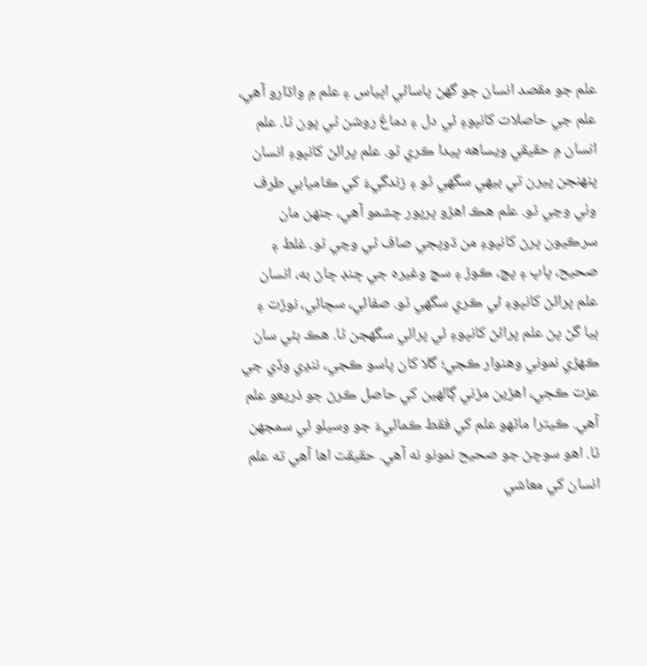علم جو مقصد انسان جو گهڻ پاسائي اڀياس ۽ علم ۾ واڌارو آهي، علم جي حاصلات کانپوءِ ئي دل ۽ دماغ روشن ٿي پون ٿا. علم انسان ۾ حقيقي ويساهه پيدا ڪري ٿو. علم پرائڻ کانپوءِ انسان پنھنجن پيرن تي بيھي سگهي ٿو ۽ زندگيءَ کي ڪاميابي طرف وٺي وڃي ٿو. علم هڪ اهڙو ڀرپور چشمو آهي، جنھن مان سرڪيون ڀرڻ کانپوءِ من ڌوپجي صاف ٿي وڃي ٿو. غلط ۽ صحيح، پاپ ۽ پڃ، ڪوڙ ۽ سچ وغيره جي ڇنڊ ڇاڻ به، انسان علم پرائڻ کانپوءِ ئي ڪري سگهي ٿو. صفائي، سچائي، نوڙت ۽ ٻيا گڻ پڻ علم پرائڻ کانپوءِ ئي پرائي سگهجن ٿا. هڪ ٻئي سان ڪھڙي نموني وهنوار ڪجي؛ گلا کان پاسو ڪجي، ننڍي وڏي جي عزت ڪجي، اهڙين مڙني ڳالھين کي حاصل ڪرڻ جو ذريعو علم آهي. ڪيترا ماڻھو علم کي فقط ڪمائيءَ جو وسيلو ئي سمجهن ٿا. اهو سوچڻ جو صحيح نمونو نه آهي. حقيقت اها آهي ته علم انسان کي معاشي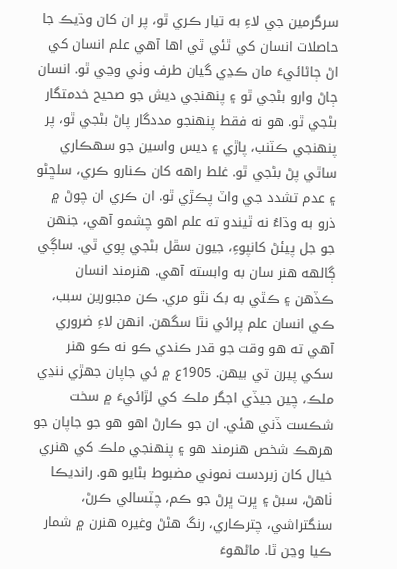سرگرمين جي لاءِ به تيار ڪري ٿو، پر ان کان وڌيڪ جا حاصلات انسان کي ٿئي ٿي اها آهي علم انسان کي اڻ ڄاڻائيءَ مان ڪڍي گيان طرف وٺي وڃي ٿو. انسان ڄاڻ وارو بڻجي ٿو ۽ پنھنجي ديش جو صحيح خدمتگار بڻجي ٿو. هو نه فقط پنھنجو مددگار پاڻ بڻجي ٿو، پر پنھنجي ڪٽنب، پاڙي ۽ ديس واسين جو سھڪاري ساٿي پڻ بڻجي ٿو. غلط راهه کان ڪنارو ڪري، سلڇڻو ۽ عدم تشدد جي واٽ پڪڙي ٿو. ان ڪري ان چوڻ ۾ ذرو به وڌاءُ نه ٿيندو ته علم اهو چشمو آهي، جنھن جو جل پيئڻ کانپوءِ، جيون سڦل بڻجي پوي ٿي. ساڳي ڳالهه هنر سان به وابسته آهي. هنرمند انسان ڪڏهن ۽ ڪٿي به بک نٿو مري. ڪن مجبورين سبب، ڪي انسان علم پرائي نٿا سگهن. انھن لاءِ ضروري آهي ته هو وقت جو قدر ڪندي ڪو نه ڪو هنر سکي پيرن تي بيھن. 1905ع ۾ ئي جاپان جھڙي ننڍي ملڪ، چين جيڏي اجگر ملڪ کي لڙائيءَ ۾ سخت شڪست ڏني هئي. ان جو ڪارڻ اهو هو جو جاپان جو هرهڪ شخص هنرمند هو ۽ پنھنجي ملڪ کي هنري خيال کان زبردست نموني مضبوط بڻايو هو. رانديڪا ٺاهڻ، سبڻ ۽ ڀرت ڀرڻ جو ڪم، چٽسالي ڪرڻ، سنگتراشي، چترڪاري، رنگ هڻڻ وغيره هنرن ۾ شمار ڪيا وڃن ٿا. ماڻھوءَ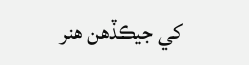کي جيڪڏهن هنر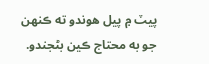پيٽ ۾ پيل هوندو ته ڪنھن جو به محتاج ڪين بڻجندو.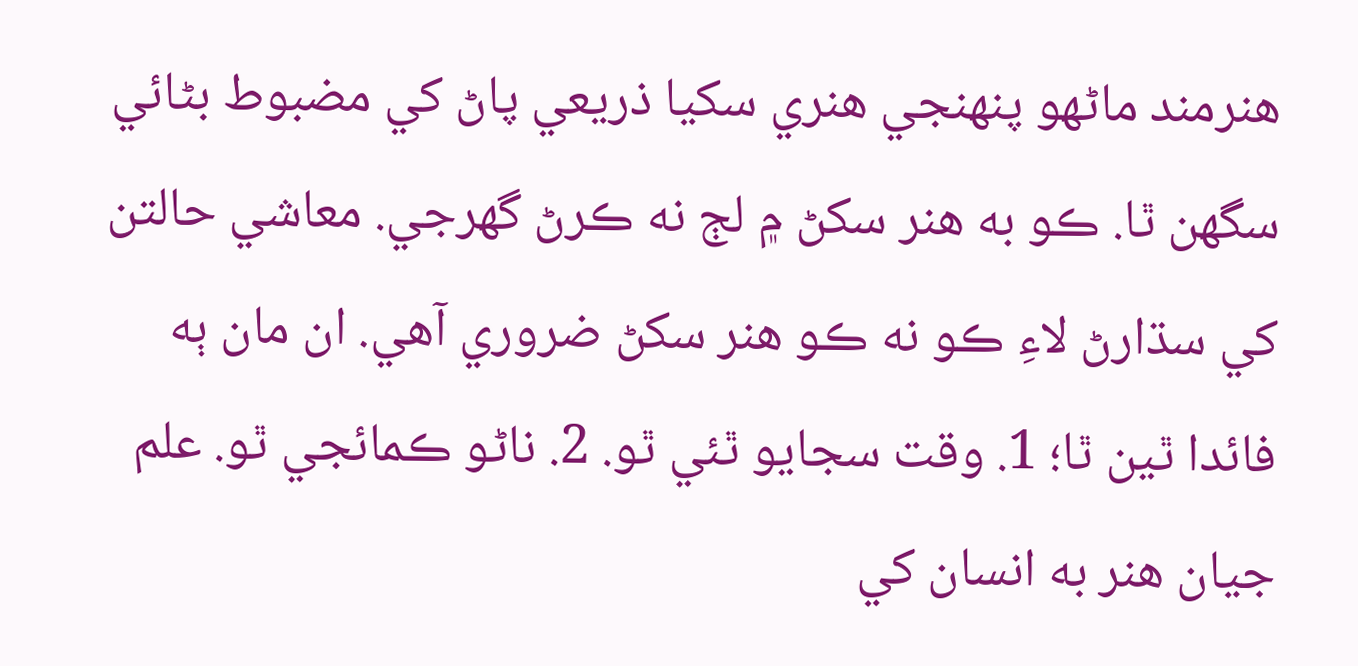هنرمند ماڻھو پنهنجي هنري سکيا ذريعي پاڻ کي مضبوط بڻائي سگهن ٿا. ڪو به هنر سکڻ ۾ لڄ نه ڪرڻ گهرجي. معاشي حالتن کي سڌارڻ لاءِ ڪو نه ڪو هنر سکڻ ضروري آهي. ان مان ٻه فائدا ٿين ٿا؛ 1. وقت سجايو ٿئي ٿو. 2. ناڻو ڪمائجي ٿو. علم جيان هنر به انسان کي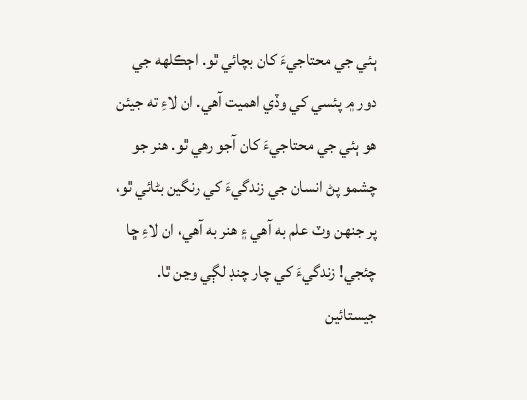ٻئي جي محتاجيءَ کان بچائي ٿو. اڄڪلهه جي دور ۾ پئسي کي وڏي اهميت آهي. ان لاءِ ته جيئن هو ٻئي جي محتاجيءَ کان آجو رهي ٿو. هنر جو چشمو پڻ انسان جي زندگيءَ کي رنگين بڻائي ٿو، پر جنھن وٽ علم به آهي ۽ هنر به آهي، ان لاءِ ڇا چئجي! زندگيءَ کي چار چنڊ لڳي وڃن ٿا. جيستائين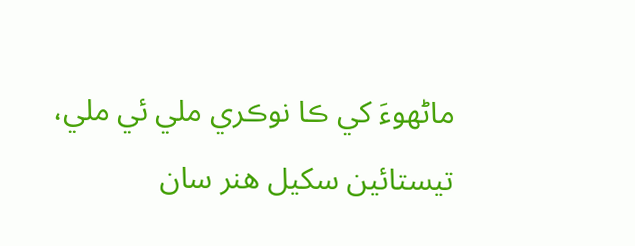ماڻھوءَ کي ڪا نوڪري ملي ئي ملي، تيستائين سکيل هنر سان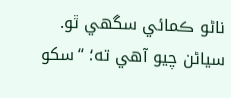ناڻو ڪمائي سگهي ٿو. سياڻن چيو آهي ته؛ “سکو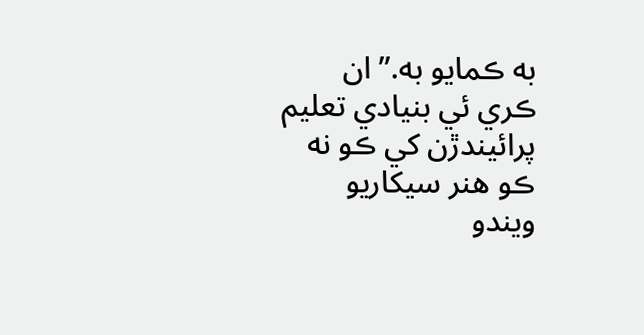به ڪمايو به.” ان ڪري ئي بنيادي تعليم پرائيندڙن کي ڪو نه ڪو هنر سيکاريو ويندو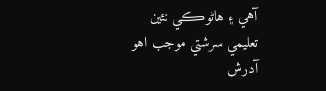آهي ۽ هاڻوڪي نئين تعليمي سرشتي موجب اهو آدرش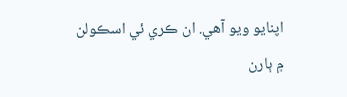اپنايو ويو آهي. ان ڪري ئي اسڪولن ۾ ٻارن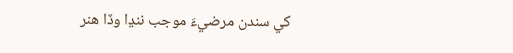کي سندن مرضيءَ موجب ننڍا وڏا هنر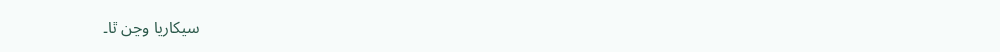سيکاريا وڃن ٿا۔